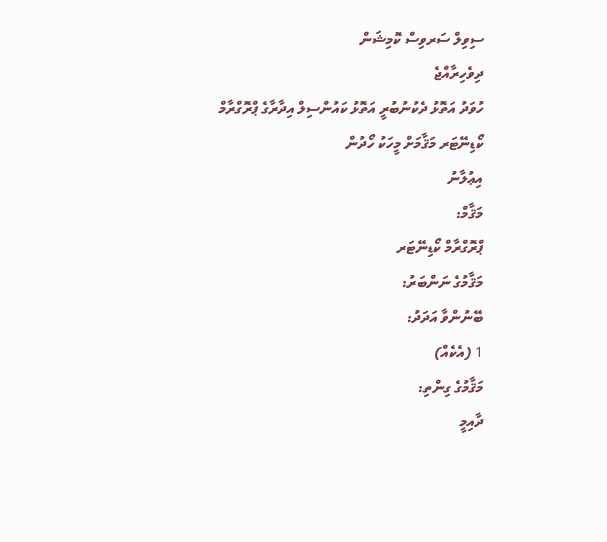ސިވިލް ސަރވިސް ކޮމިޝަން
ދިވެހިރާއްޖެ
ހުވަދު އަތޮޅު ދެކުނުބުރީ އަތޮޅު ކައުންސިލް އިދާރާގެ ޕްރޮގްރާމް ކޯޑިނޭޓަރ މަޤާމަށް މީހަކު ހޯދުން
އިޢުލާނު
މަޤާމް:
ޕްރޮގްރާމް ކޯޑިނޭޓަރ
މަޤާމުގެ ނަންބަރު:
ބޭނުންވާ އަދަދު:
1 (އެކެއް)
މަޤާމުގެ ގިންތި:
ދާއިމީ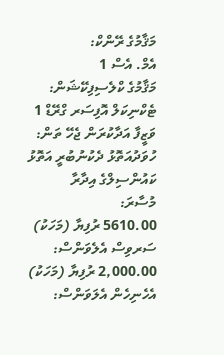މަޤާމުގެ ރޭންކް:
އެމް. އެސް 1
މަޤާމުގެ ކްލެސިފިކޭޝަން:
ޓެކްނިކަލް އޮފިސަރ ގްރޭޑް 1
ވަޒީފާ އަދާކުރަން ޖެހޭ ތަން:
ހުވަދުއަތޮޅު ދެކުނުބުރީ އަތޮޅު ކައުންސިލްގެ އިދާރާ
މުސާރަ:
5610.00 ރުފިޔާ (މަހަކު)
ސަރވިސް އެލެވަންސް:
2,000.00 ރުފިޔާ (މަހަކު)
އެހެނިހެން އެލަވަންސް: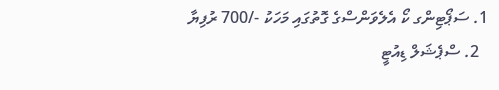1. ސަޕޯޓިންގ ކޯ އެލެވަންސްގެ ގޮތުގައި މަހަކު -/700 ރުފިޔާ
  2. ސްޕެޝަލް ޑިއުޓީ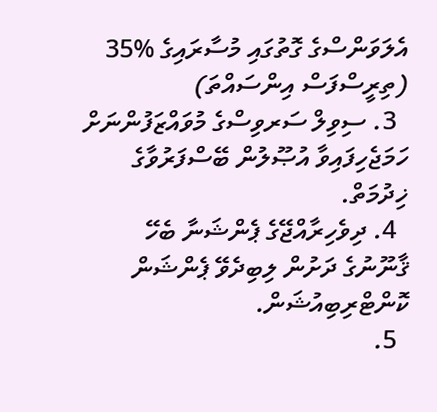އެލަވަންސްގެ ގޮތުގައި މުސާރައިގެ %35 (ތިރީސްފަސް އިންސައްތަ)
  3. ސިވިލް ސަރވިސްގެ މުވައްޒަފުންނަށް ހަމަޖެހިފައިވާ އުޞޫލުން ބޭސްފަރުވާގެ ޚިދުމަތް.
  4. ދިވެހިރާއްޖޭގެ ޕެންޝަނާ ބެހޭ ޤާނޫނުގެ ދަށުން ލިބިދެވޭ ޕެންޝަން ކޮންޓްރިބިއުޝަން.
  5.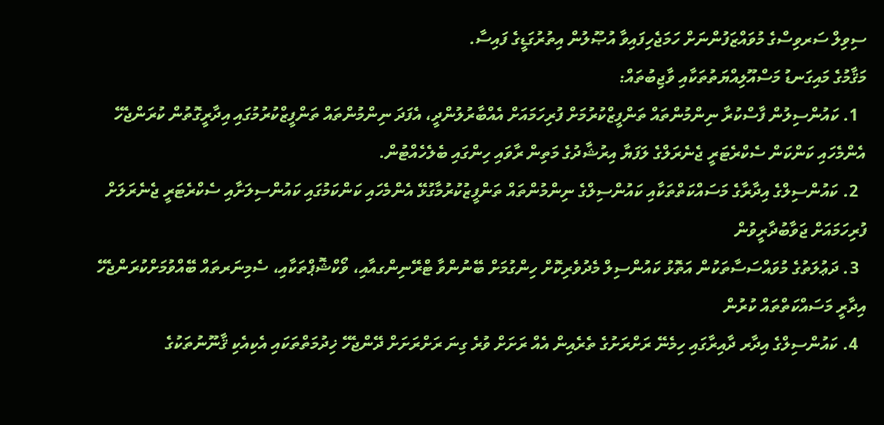ސިވިލް ސަރވިސްގެ މުވައްޒަފުންނަށް ހަމަޖެހިފައިވާ އުޞޫލުން އިތުރުގަޑީގެ ފައިސާ.
މަޤާމުގެ މައިގަނޑު މަސްއޫލިއްޔަތުތަކާއި ވާޖިބުތައް:
  1. ކައުންސިލުން ފާސްކުރާ ނިންމުންތައް ތަންފީޒްކުރުމަށް ފުރިހަމައަށް އެއްބާރުލުންދީ، އެފަދަ ނިންމުންތައް ތަންފީޒްކުރުމުގައި އިދާރީގޮތުން ކުރަންޖެހޭ އެންމެހައި ކަންކަން ސެކްރެޓަރީ ޖެނެރަލްގެ ލަފަޔާ އިރުޝާދުގެ މަތިން ރާވައި ހިންގައި ބެލެހެއްޓުން.
  2. ކައުންސިލްގެ އިދާރާގެ މަސައްކަތްތަކާއި ކައުންސިލްގެ ނިންމުންތައް ތަންފީޒުކުރުމާގުޅޭ އެންމެހައި ކަންކަމުގައި ކައުންސިލަށާއި ސެކްރެޓަރީ ޖެނެރަލަށް ފުރިހަމައަށް ޖަވާބުދާރީވުން
  3. ދަޢުލަތުގެ މުވައްސަސާތަކުން އަތޮޅު ކައުންސިލް މެދުވެރިކޮށް ހިންގުމަށް ބޭނުންވާ ޓްރޭނިންގއާއި، ވޯކްޝޮޕްތަކާއި، ސެމިނަރތައް ބޭއްވުމަށްކުރަންޖެހޭ އިދާރީ މަސައްކަތްތައް ކުރުން
  4. ކައުންސިލްގެ އިދާރ ދާއިރާގައި ހިމެނޭ ރަށްރަށުގެ ތެރެއިން އެއް ރަށަށް ވުރެ ގިނަ ރަށްރަށަށް ދޭންޖެހޭ ޚިދުމަތްތަކައި އެކިއެކި ޤާނޫނުތަކުގެ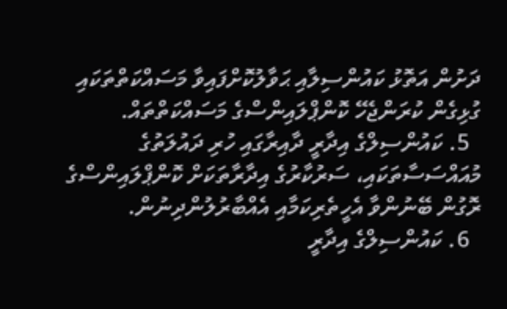ދަށުން އަތޮޅު ކައުންސިލާއި ޙަވާލުކޮށްފައިވާ މަސައްކަތްތަކައި ގުޅިގެން ކުރަންޖެހޭ ކޮންޕްލައިންސްގެ މަސައްކަތްތައް.
  5. ކައުންސިލްގެ އިދާރީ ދާއިރާގައި ހުރި ދައުލަތުގެ މުއައްސަސާތަކައި، ސަރުކާރުގެ އިދާރާތަކަށް ކޮންޕްލައިންސްގެ ރޮގުން ބޭނުންވާ އެހީތެރިކަމާއި އެއްބާރުލުންދިނުން.
  6. ކައުންސިލްގެ އިދާރީ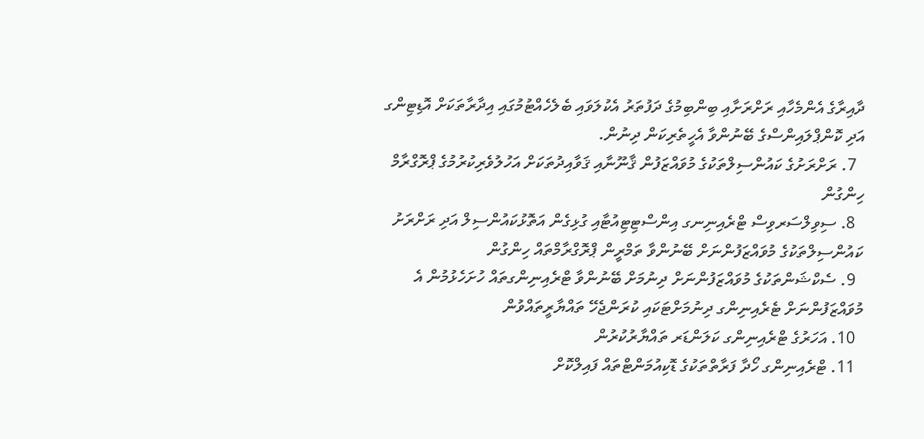ދާއިރާގެ އެންމެހާއި ރަށްރަށާއި ބިންބިމުގެ ދަފުތަރު އެކުލަވައި ބެލެހެއްޓުމުގައި އިދާރާތަކަށް އޮޑިޓިންގ އަދި ކޮންޕްލައިންސްގެ ބޭނުންވާ އެހީތެރިކަން ދިނުން.
  7. ރަށްރަށުގެ ކައުންސިލްތަކުގެ މުވައްޒަފުން ޤާނޫނާއި ޤަވާއިދުތަކަށް އަހުލުވެރިކުރުމުގެ ޕްރޮގްރާމް ހިންގުން
  8. ސިވިލްސަރވިސް ޓްރެއިނިނގ އިންސްޓިޓިއުޓާއި ގުޅިގެން އަތޮޅުކައުންސިލް އަދި ރަށްރަށު ކައުންސިލްތަކުގެ މުވައްޒަފުންނަށް ބޭނުންވާ ތަމްރީން ޕްރޮގްރާމްތައް ހިންގުން
  9. ސެކްޝަންތަކުގެ މުވައްޒަފުންނަށް ދިނުމަށް ބޭނުންވާ ޓްރެއިނިންގތައް ހުށަހެޅުމުން އެ މުވައްޒަފުންނަށް ޓެރެއިނިންގ ދިނުމަށްޓަކައި ކުރަންޖެހޭ ތައްޔާރީތައްވުން
  10. އަހަރުގެ ޓްރެއިނިންގ ކަލަންޑަރ ތައްޔާރުކުރުން
  11. ޓްރެއިނިންގ ހޯދާ ފަރާތްތަކުގެ ޑޮކިއުމަންޓްތައް ފައިލްކޮށް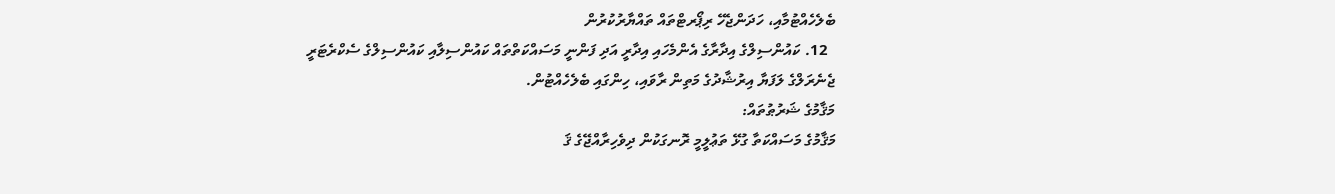ބެލެހެއްޓުމާއި، ހަދަންޖެހޭ ރިޕޯރޓްތައް ތައްޔާރުކުރުން
  12. ކައުންސިލްގެ އިދާރާގެ އެންމެހައި އިދާރީ އަދި ފަންނީ މަސައްކަތްތައް ކައުންސިލާއި ކައުންސިލްގެ ސެކްރެޓަރީ ޖެނެރަލްގެ ލަފަޔާ އިރުޝާދުގެ މަތިން ރާވައި، ހިންގައި ބެލެހެއްޓުން.
މަޤާމުގެ ޝަރުޠުތައް:
މަޤާމުގެ މަސައްކަތާ ގުޅޭ ތަޢުލީމީ ރޮނގަކުން ދިވެހިރާއްޖޭގެ ޤަ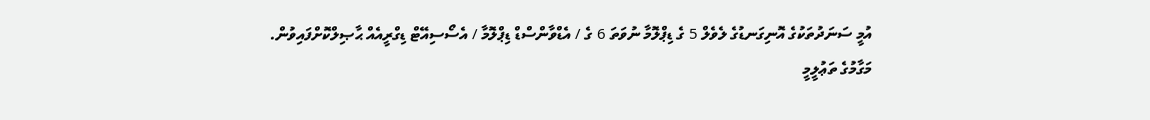އުމީ ސަނަދުތަކުގެ އޮނިގަނޑުގެ ލެވެލް 5 ގެ ޑިޕްލޮމާ ނުވަތަ 6 ގެ / އެޑްވާންސްޑް ޑިޕްލޮމާ / އެސޯސިއޭޓް ޑިގްރީއެއް ޙާޞިލްކޮށްފައިވުން.
މަގާމުގެ ތަޢުލީމީ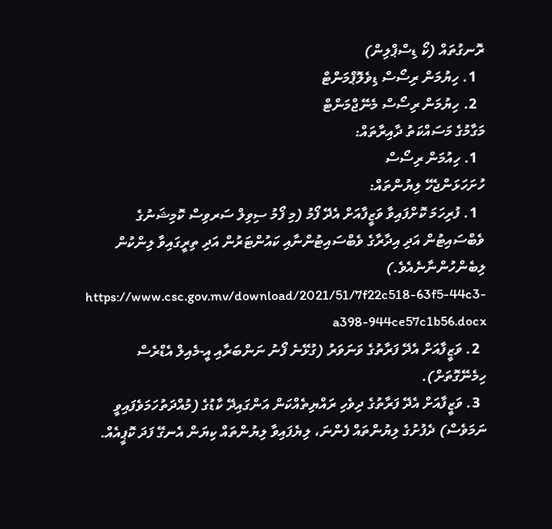ރޮނގުތައް (ކޯ ޑިސްޕްލިން)
  1. ހިޔުމަން ރިސޯސް ޑިވެލޮޕްމަންޓް
  2. ހިޔުމަން ރިސޯސް މެނޭޖްމަންޓް
މަގާމުގެ މަސައްކަތު ދާއިރާތައް:
  1. ހިއުމަން ރިސޯސް
ހުށަހަޅަންޖެހޭ ލިޔުންތައް:
  1. ފުރިހަމަ ކޮށްފައިވާ ވަޒީފާއަށް އެދޭ ފޯމު (މި ފޯމު ސިވިލް ސަރވިސް ކޮމިޝަނުގެ ވެބްސައިޓުން އަދި އިދާރާގެ ވެބްސައިޓުންނާއި ކައުންޓަރުން އަދި ތިރީގައިވާ ލިންކުން ލިބެންހުންނާނެއެވެ.)   https://www.csc.gov.mv/download/2021/51/7f22c518-63f5-44c3-a398-944ce57c1b56.docx
  2. ވަޒީފާއަށް އެދޭ ފަރާތުގެ ވަނަވަރު (ގުޅޭނެ ފޯނު ނަންބަރާއި އީ-މެއިލް އެޑްރެސް ހިމެނޭގޮތަށް).
  3. ވަޒީފާއަށް އެދޭ ފަރާތުގެ ދިވެހި ރައްޔިތެއްކަން އަންގައިދޭ ކާޑުގެ (މުއްދަތުހަމަވެފައިވީ ނަމަވެސް) ދެފުށުގެ ލިޔުންތައް ފެންނަ، ލިޔެފައިވާ ލިޔުންތައް ކިޔަން އެނގޭ ފަދަ ކޮޕީއެއް.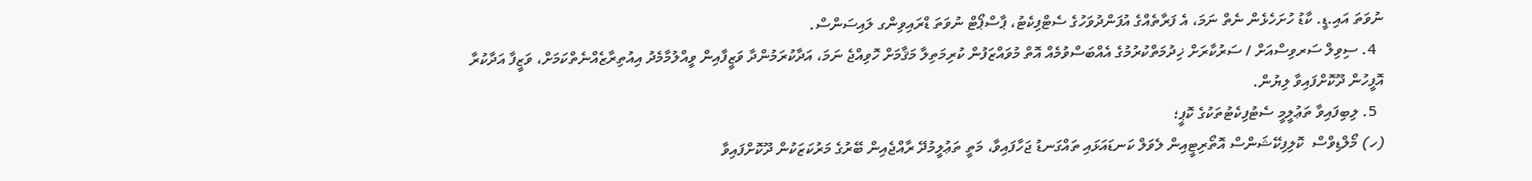ނުވަތަ އައި.ޑީ. ކާޑު ހުށަހެޅެން ނެތް ނަމަ، އެ ފަރާތެއްގެ އުފަންދުވަހުގެ ސެޓްފިކެޓު، ޕާސްޕޯޓް ނުވަތަ ޑްރައިވިންގ ލައިސަންސް.
  4. ސިވިލް ސަރވިސްއަށް / ސަރުކާރަށް ޚިދުމަތްކުރުމުގެ އެއްބަސްވުމެއް އޮތް މުވައްޒަފުން ކުރިމަތިލާ މަޤާމަށް ހޮވިއްޖެ ނަމަ، އަދާކުރަމުންދާ ވަޒީފާއިން ވީއްލުމާމެދު އިއުތިރާޒެއްނެތްކަމަށް، ވަޒީފާ އަދާކުރާ އޮފީހުން ދޫކޮށްފައިވާ ލިޔުން.
  5. ލިބިފައިވާ ތަޢުލީމީ ސެޓުފިކެޓުތަކުގެ ކޮޕީ؛
(ހ) މޯލްޑިވްސް  ކޮލިފިކޭޝަންސް އޮތޯރިޓީއިން ލެވަލް ކަނޑައަޅައި ތައްގަނޑު ޖަހާފައިވާ، މަތީ ތަޢުލީމުދޭ ރާއްޖެއިން ބޭރުގެ މަރުކަޒަކުން ދޫކޮށްފައިވާ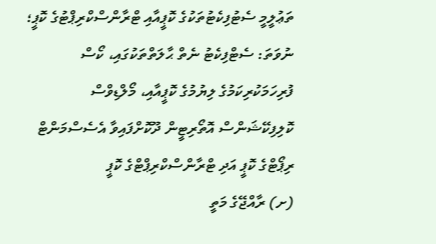ތަޢުލީމީ ސެޓުފިކެޓުތަކުގެ ކޮޕީއާއި ޓްރާންސްކްރިޕްޓުގެ ކޮޕީ؛ ނުވަތަ: ސެޓްފިކެޓު ނެތް ޙާލަތްތަކުގައި، ކޯސް ފުރިހަމަކުރިކަމުގެ ލިޔުމުގެ ކޮޕީއާއި، މޯލްޑިވްސް ކޮލިފިކޭޝަންސް އޮތޯރިޓީން ދޫކޮށްފައިވާ އެސެސްމަންޓް ރިޕޯޓްގެ ކޮޕީ އަދި ޓްރާންސްކްރިޕްޓްގެ ކޮޕީ
(ށ) ރާއްޖޭގެ މަތީ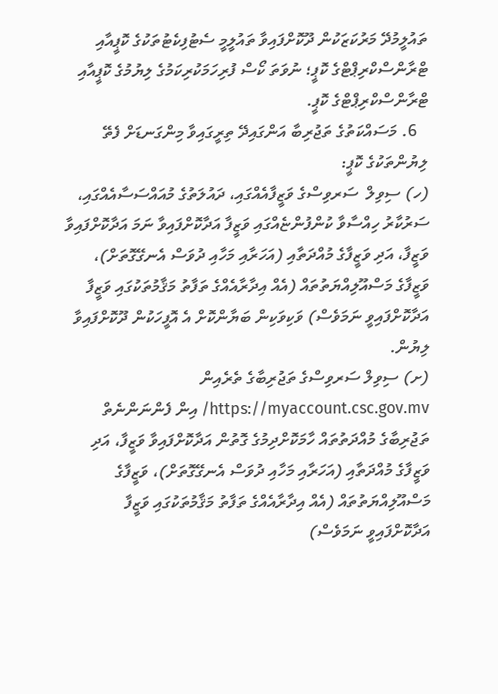ތައުލީމުދޭ މަރުކަޒަކުން ދޫކޮށްފައިވާ ތައުލީމީ ސެޓުފިކެޓުތަކުގެ ކޮޕީއާއި ޓްރާންސްކްރިޕްޓްގެ ކޮޕީ؛ ނުވަތަ ކޯސް ފުރިހަމަކުރިކަމުގެ ލިޔުމުގެ ކޮޕީއާއި ޓްރާންސްކްރިޕްޓްގެ ކޮޕީ.
   6. މަސައްކަތުގެ ތަޖުރިބާ އަންގައިދޭ ތިރީގައިވާ މިންގަނޑަށް ފެތޭ ލިޔުންތަކުގެ ކޮޕީ:
(ހ) ސިވިލް  ސަރވިސްގެ ވަޒީފާއެއްގައި، ދައުލަތުގެ މުއައްސަސާއެއްގައި، ސަރުކާރު ހިއްސާވާ ކުންފުންޏެއްގައި ވަޒީފާ އަދާކޮށްފައިވާ ނަމަ އަދާކޮށްފައިވާ ވަޒީފާ، އަދި ވަޒީފާގެ މުއްދަތާއި (އަހަރާއި މަހާއި ދުވަސް އެނގޭގޮތަށް)، ވަޒީފާގެ މަސްއޫލިއްޔަތުތައް (އެއް އިދާރާއެއްގެ ތަފާތު މަޤާމުތަކުގައި ވަޒީފާ އަދާކޮށްފައިވީ ނަމަވެސް) ވަކިވަކިން ބަޔާންކޮށް އެ އޮފީހަކުން ދޫކޮށްފައިވާ ލިޔުން.
(ށ) ސިވިލް ސަރވިސްގެ ތަޖުރިބާގެ ތެރެއިން https://myaccount.csc.gov.mv/ އިން ފެންނަންނެތް ތަޖުރިބާގެ މުއްދަތުތައް ހާމަކޮށްދިމުގެ ގޮތުން އަދާކޮށްފައިވާ ވަޒީފާ، އަދި ވަޒީފާގެ މުއްދަތާއި (އަހަރާއި މަހާއި ދުވަސް އެނގޭގޮތަށް)، ވަޒީފާގެ މަސްއޫލިއްޔަތުތައް (އެއް އިދާރާއެއްގެ ތަފާތު މަޤާމުތަކުގައި ވަޒީފާ އަދާކޮށްފައިވީ ނަމަވެސް)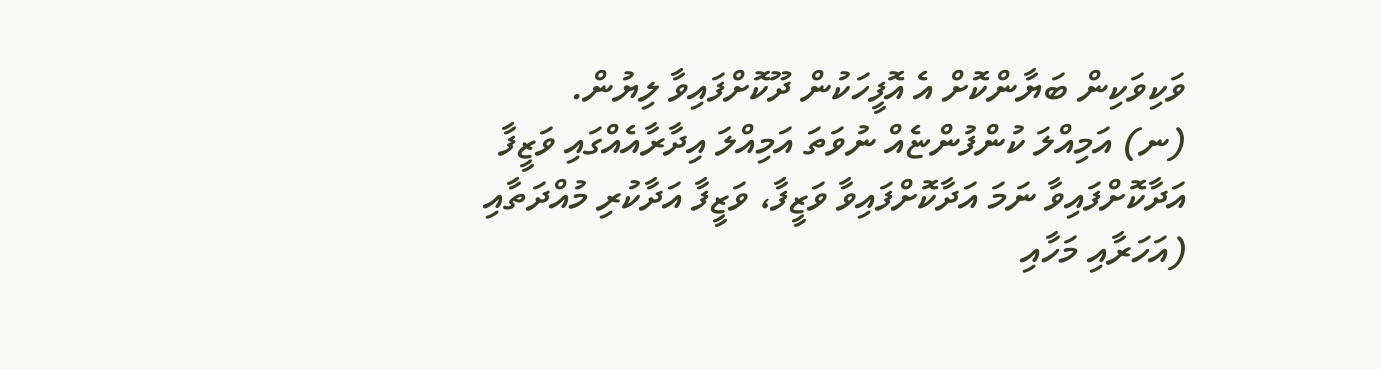ވަކިވަކިން ބަޔާންކޮށް އެ އޮފީހަކުން ދޫކޮށްފައިވާ ލިޔުން.
(ނ) އަމިއްލަ ކުންފުންޏެއް ނުވަތަ އަމިއްލަ އިދާރާއެއްގައި ވަޒީފާ އަދާކޮށްފައިވާ ނަމަ އަދާކޮށްފައިވާ ވަޒީފާ، ވަޒީފާ އަދާކުރި މުއްދަތާއި (އަހަރާއި މަހާއި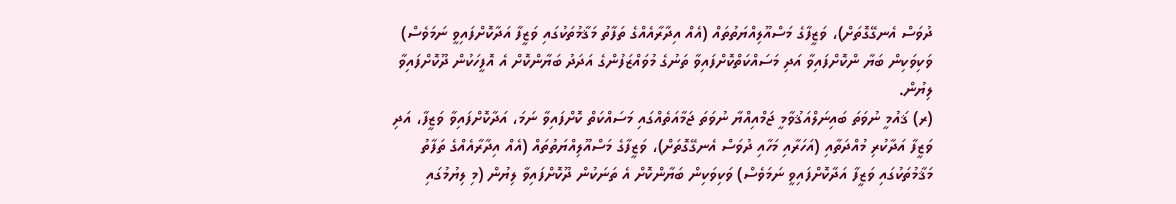ދުވަސް އެނގޭގޮތަށް)، ވަޒީފާގެ މަސްއޫލިއްޔަތުތައް (އެއް އިދާރާއެއްގެ ތަފާތު މަޤާމުތަކުގައި ވަޒީފާ އަދާކޮށްފައިވީ ނަމަވެސް) ވަކިވަކިން ބަޔާ ންކޮށްފައިވާ އަދި މަސައްކަތްކޮށްފައިވާ ތަނުގެ މުވައްޒަފުންގެ އަދަދު ބަޔާންކޮށް އެ އޮފީހަކުން ދޫކޮށްފައިވާ ލިޔުން.
(ރ) ޤައުމީ ނުވަތަ ބައިނަލްއަޤުވާމީ ޖަމްއިއްޔާ ނުވަތަ ޖަމާއަތެއްގައި މަސައްކަތް ކޮށްފައިވާ ނަމަ، އަދާކޮށްފައިވާ ވަޒީފާ، އަދި ވަޒީފާ އަދާކުރި މުއްދަތާއި (އަހަރާއި މަހާއި ދުވަސް އެނގޭގޮތަށް)، ވަޒީފާގެ މަސްއޫލިއްޔަތުތައް (އެއް އިދާރާއެއްގެ ތަފާތު މަޤާމުތަކުގައި ވަޒީފާ އަދާކޮށްފައިވީ ނަމަވެސް) ވަކިވަކިން ބަޔާންކޮށް އެ ތަނަކުން ދޫކޮށްފައިވާ ލިޔުން (މި ލިޔުމުގައި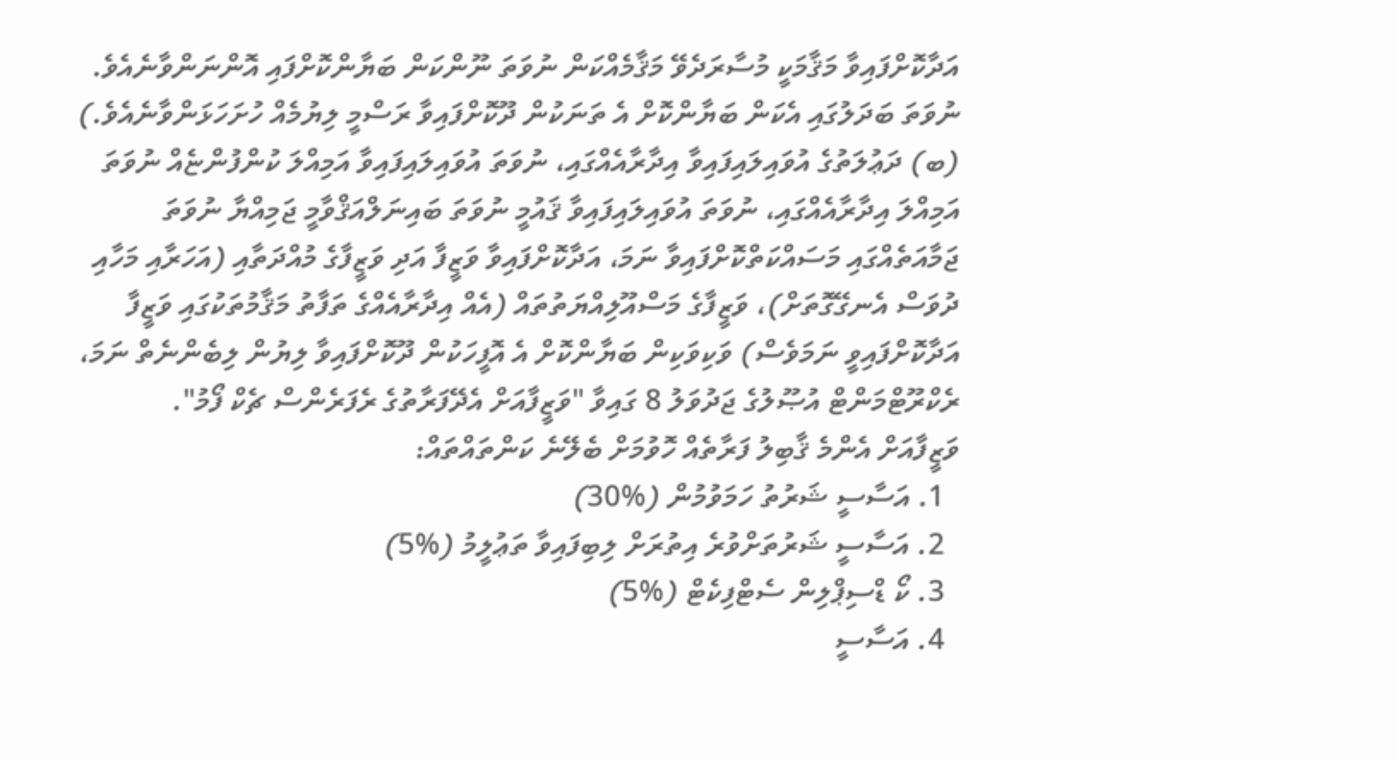އަދާކޮށްފައިވާ މަޤާމަކީ މުސާރަދެވޭ މަޤާމެއްކަން ނުވަތަ ނޫންކަން ބަޔާންކޮށްފައި އޮންނަންވާނެއެވެ. ނުވަތަ ބަދަލުގައި އެކަން ބަޔާންކޮށް އެ ތަނަކުން ދޫކޮށްފައިވާ ރަސްމީ ލިޔުމެއް ހުށަހަޅަންވާނެއެވެ.)
(ބ) ދަޢުލަތުގެ އުވައިލައިފައިވާ އިދާރާއެއްގައި، ނުވަތަ އުވައިލައިފައިވާ އަމިއްލަ ކުންފުންޏެއް ނުވަތަ އަމިއްލަ އިދާރާއެއްގައި، ނުވަތަ އުވައިލައިފައިވާ ޤައުމީ ނުވަތަ ބައިނަލްއަޤްވާމީ ޖަމިއްޔާ ނުވަތަ ޖަމާއަތެއްގައި މަސައްކަތްކޮށްފައިވާ ނަމަ، އަދާކޮށްފައިވާ ވަޒީފާ އަދި ވަޒީފާގެ މުއްދަތާއި (އަހަރާއި މަހާއި ދުވަސް އެނގޭގޮތަށް)، ވަޒީފާގެ މަސްއޫލިއްޔަތުތައް (އެއް އިދާރާއެއްގެ ތަފާތު މަޤާމުތަކުގައި ވަޒީފާ އަދާކޮށްފައިވީ ނަމަވެސް) ވަކިވަކިން ބަޔާންކޮށް އެ އޮފީހަކުން ދޫކޮށްފައިވާ ލިޔުން ލިބެންނެތް ނަމަ، ރެކްރޫޓްމަންޓް އުޞޫލުގެ ޖަދުވަލު 8 ގައިވާ "ވަޒީފާއަށް އެދޭފަރާތުގެ ރެފަރެންސް ޗެކް ފޯމު".
ވަޒީފާއަށް އެންމެ ޤާބިލު ފަރާތެއް ހޮވުމަށް ބެލޭނެ ކަންތައްތައް:
  1. އަސާސީ ޝަރުތު ހަމަވުމުން (%30)
  2. އަސާސީ ޝަރުތަށްވުރެ އިތުރަށް ލިބިފައިވާ ތަޢުލީމު (%5)
  3. ކޯ ޑްސިޕްލިން ސެޓްފިކެޓް (%5)
  4. އަސާސީ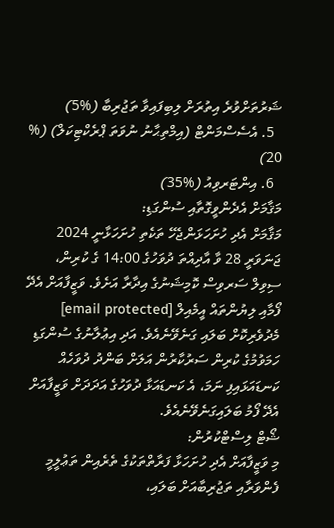ޝަރުތަށްވުރެ އިތުރަށް ލިބިފައިވާ ތަޖުރިބާ (%5)
  5. އެސެސްމަންޓް (އިމްތިޙާނު ނުވަތަ ޕްރެކްޓިކަލް) (% 20)
  6. އިންޓަރވިއު (%35)
މަޤާމަށް އެދެންވީގޮތާއި ސުންގަޑި:
މަޤާމަށް އެދި ހުށަހަޅަންޖެހޭ ތަކެތި ހުށަހަޅާނީ 2024 ޖަނަވަރީ 28 ވާ އާދިއްތަ ދުވަހުގެ 14:00 ގެ ކުރިން، ސިވިލް ސަރވިސް ކޮމިޝަނުގެ އިދާރާ އަށެވެ. ވަޒީފާއަށް އެދޭ ފޯމާއި ލިޔުންތައް އީމެއިލް [email protected] މެދުވެރިކޮށް ބަލައި ގަނެވޭނެއެވެ. އަދި އިޢުލާނުގެ ސުންގަޑި ހަމަވުމުގެ ކުރިން ސަރުކާރުން އަލަށް ބަންދު ދުވަހެއް ކަނޑައަޅައިފި ނަމަ، އެ ކަނޑައަޅާ ދުވަހުގެ އަދަދަށް ވަޒީފާއަށް އެދޭ ފޯމު ބަލައިގަނެވޭނެއެވެ.
ޝޯޓް ލިސްޓްކުރުން:
މި ވަޒީފާއަށް އެދި ހުށަހަޅާ ފަރާތްތަކުގެ ތެރެއިން ތަޢުލީމީ ފެންވަރާއި ތަޖުރިބާއަށް ބަލައި،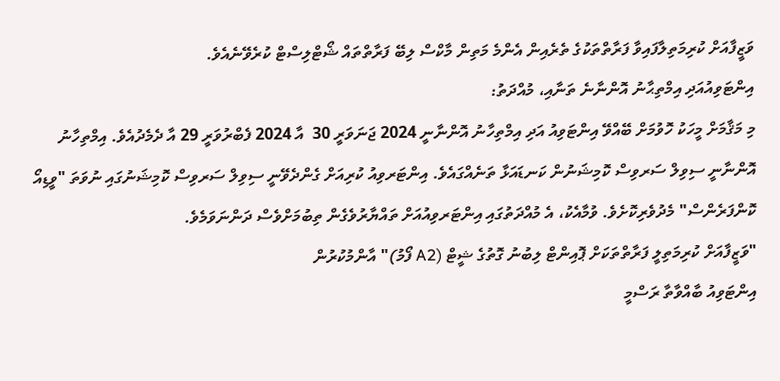ވަޒީފާއަށް ކުރިމަތިލާފައިވާ ފަރާތްތަކުގެ ތެރެއިން އެންމެ މަތިން މާކްސް ލިބޭ ފަރާތްތައް ޝޯޓްލިސްޓް ކުރެވޭނެއެވެ.
އިންޓަވިއުއަދި އިމްތިޙާނު އޮންނާނެ ތަނާއި، މުއްދަތު:
މި މަޤާމަށް މީހަކު ހޮވުމަށް ބޭއްވޭ އިންޓަވިއު އަދި އިމްތިހާނު އޮންނާނީ 2024 ޖަނަވަރީ 30  އާ 2024 ފެބްރުވަރީ 29 އާ ދެމެދުއެވެ. އިމްތިހާނު އޮންނާނީ ސިވިލް ސަރވިސް ކޮމިޝަނުން ކަނޑައަޅާ ތަނެއްގައެވެ. އިންޓަރވިއު ކުރިއަށް ގެންދެވޭނީ ސިވިލް ސަރވިސް ކޮމިޝަނުގައި ނުވަތަ "ވީޑިއޯ ކޮންފަރެންސް" މެދުވެރިކޮށެވެ. ވުމާއެކު، އެ މުއްދަތުގައި އިންޓަރވިއުއަށް ތައްޔާރުވެގެން ތިބުމަށްވެސް ދަންނަވަމެވެ.
"ވަޒީފާއަށް ކުރިމަތިލީ ފަރާތްތަކަށް ޕޮއިންޓް ލިބުނު ގޮތުގެ ޝީޓް (A2 ފޯމު)" އާންމުކުރުން
އިންޓަވިއު ބާއްވާތާ ރަސްމީ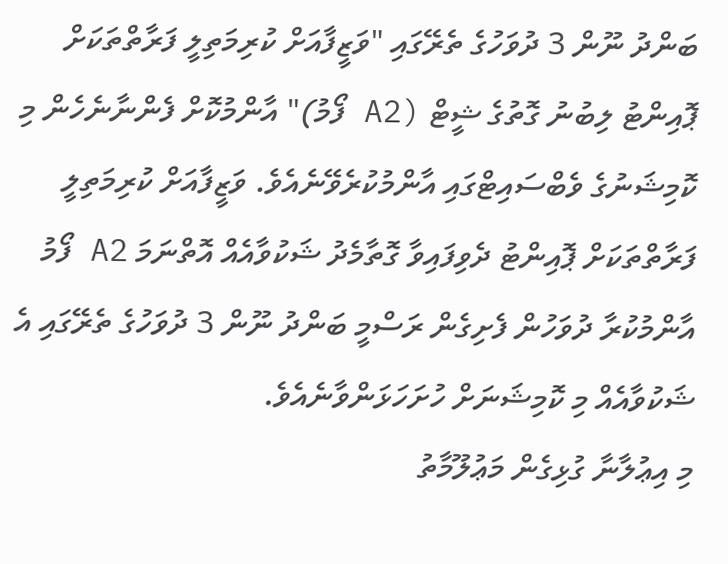ބަންދު ނޫން 3 ދުވަހުގެ ތެރޭގައި "ވަޒީފާއަށް ކުރިމަތިލީ ފަރާތްތަކަށް ޕޮއިންޓު ލިބުނު ގޮތުގެ ޝީޓް (A2 ފޯމު)" އާންމުކޮށް ފެންނާނެހެން މި ކޮމިޝަނުގެ ވެބްސައިޓްގައި އާންމުކުރެވޭނެއެވެ. ވަޒީފާއަށް ކުރިމަތިލީ ފަރާތްތަކަށް ޕޮއިންޓު ދެވިފައިވާ ގޮތާމެދު ޝަކުވާއެއް އޮތްނަމަ A2 ފޯމު އާންމުކުރާ ދުވަހުން ފެށިގެން ރަސްމީ ބަންދު ނޫން 3 ދުވަހުގެ ތެރޭގައި އެ ޝަކުވާއެއް މި ކޮމިޝަނަށް ހުށަހަޅަންވާނެއެވެ.
މި އިޢުލާނާ ގުޅިގެން މަޢުލޫމާތު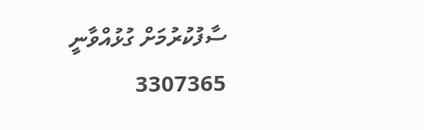ސާފުކުރުމަށް ގުޅުއްވާނީ 3307365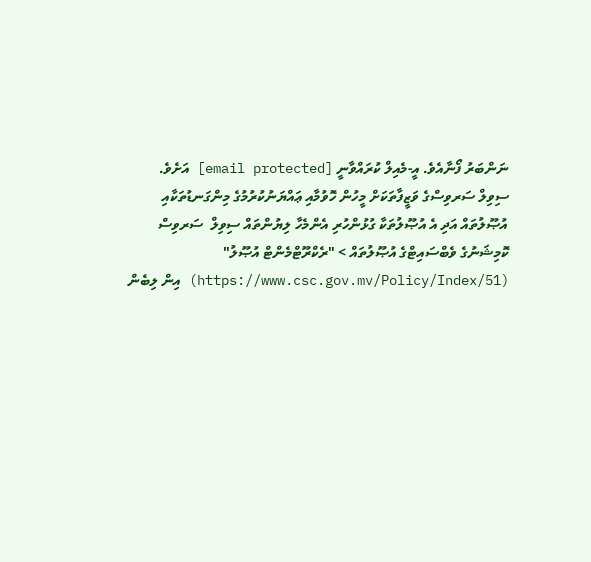ނަންބަރު ފޯނާއެވެ. އީ-މެއިލް ކުރައްވާނީ [email protected] އަށެވެ. ސިވިލް ސަރވިސްގެ ވަޒީފާތަކަށް މީހުން ހޮވުމާއި ޢައްޔަނުކުރުމުގެ މިންގަނޑުތަކާއި އުޞޫލުތައް އަދި އެ އުޞޫލުތަކާ ގުޅުންހުރި އެންމެހާ ލިޔުންތައް ސިވިލް  ސަރވިސް ކޮމިޝަނުގެ ވެބްސައިޓްގެ އުޞޫލުތައް > "ރެކްރޫޓްމެންޓް އުޞޫލު" (https://www.csc.gov.mv/Policy/Index/51) އިން ލިބެން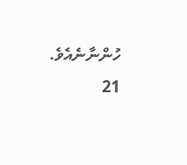ހުންނާނެއެވެ.
21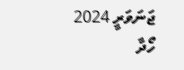ޖަނަވަރީ 2024
ހޯދާ